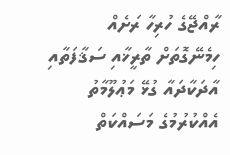ރާއްޖޭގެ ހުރިހާ ރަށެއް ހިމެނޭގޮތަށް ތާރީޚާއި ސަޤާފަތާއި އާދަކާދައާ ގުޅޭ މަޢުލޫމާތު އެއްކުރުމުގެ މަސައްކަތް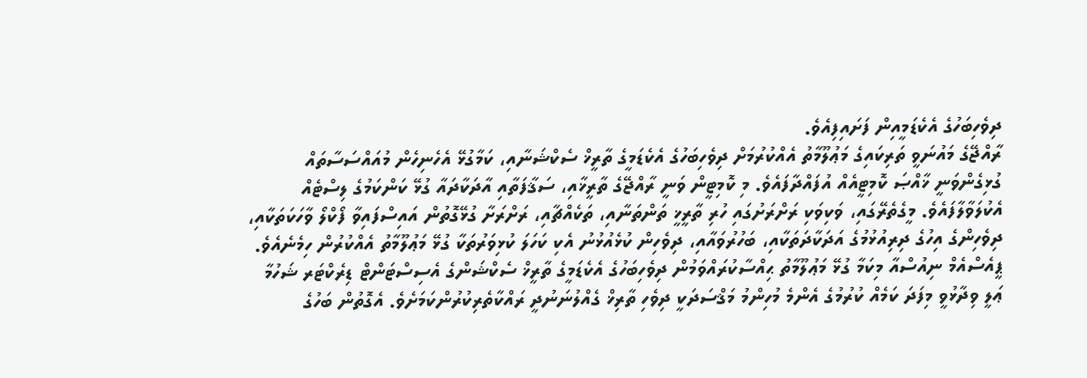ދިވެހިބަހުގެ އެކެޑަމީއިން ފަށައިފިއެވެ.
ރާއްޖޭގެ މައުނަވީ ތަރިކައިގެ މަޢުލޫމާތު އެއްކުރުމަށް ދިވެހިބަހުގެ އެކެޑަމީގެ ތާރީޚް ސެކްޝަނާއި، ކަމާގުޅޭ އެހެނިހެން މުއައްސަސާތައް ގުޅިގެންވަނީ ޚާއްޞަ ކޮމިޓީއެއް އުފައްދާފައެވެ. މި ކޮމިޓީން ވަނީ ރާއްޖޭގެ ތާރީޚާއި، ސަޤާފަތާއި އާދަކާދައާ ގުޅޭ ކަންކަމުގެ ލިސްޓެއް އެކުލަވާލާފައެވެ. މީގެތެރޭގައި، ވަކިވަކި ރަށްރަށުގައި ހުރި ތާރީޚީ ތަންތަނާއި، ތަކެއްޗާއި، ރަށްރަށާ ގުޅޭގޮތުން އައިސްފައިވާ ފޯކްލޯ ވާހަކަތަކާއި، ދިވެހިންގެ އިހުގެ ދިރިއުޅުމުގެ އަދަކާދަތަކާއި، ބަހުރުވައާއި، ދިވެހިން ކުޅެއުޅުނު އެކި ކަހަލަ ކުޅިވަރުތަކާ ގުޅޭ މަޢުލޫމާތު އެއްކުރުން ހިމެނެއެވެ.
ޕީއެސްއެމް ނިއުސްއާ މިކަމާ ގުޅޭ މަޢުލޫމާތު ޙިއްސާކުރައްވަމުން ދިވެހިބަހުގެ އެކެޑަމީގެ ތާރީޚް ސެކްޝަންގެ އެސިސްޓަންޓް ޑިރެކްޓަރ ޝަހުމާ ޢަލީ ވިދާޅުވީ މިފަދަ ކަމެއް ކުރުމުގެ އެންމެ މުހިންމު މަޤްސަދަކީ ދިވެހި ތާރިޚް ގެއްލުނަނުދީ ރައްކާތެރިކުރުންކަމަށެވެ. އެގޮތުން ބަހުގެ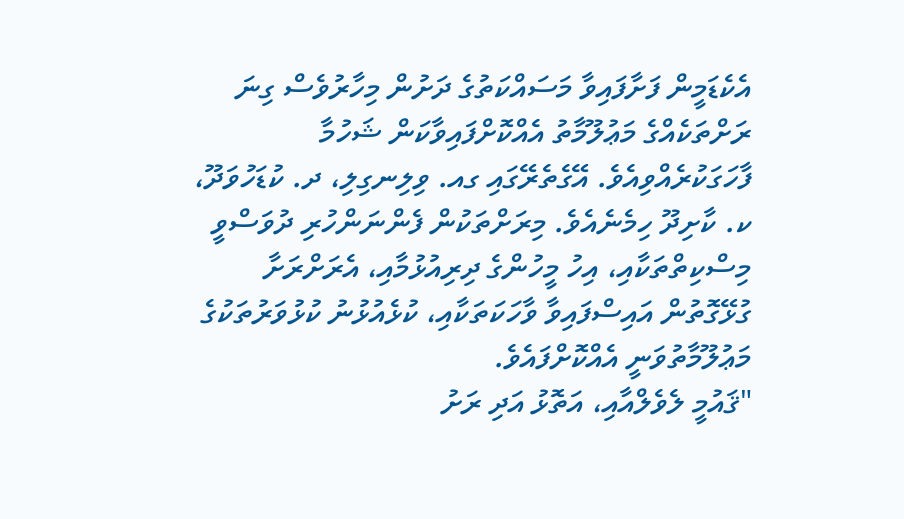އެކެޑަމީން ފަށާފައިވާ މަސައްކަތުގެ ދަށުން މިހާރުވެސް ގިނަ ރަށްތަކެއްގެ މަޢުލޫމާތު އެއްކޮށްފައިވާކަން ޝަހުމާ ފާހަގަކުރެއްވިއެވެ. އޭގެތެރޭގައި ގއ. ވިލިނގިލި، ދ. ކުޑަހުވަދޫ، ކ. ކާށިދޫ ހިމެނެއެވެ. މިރަށްތަކުން ފެންނަންހުރި ދުވަސްވީ މިސްކިތްތަކާއި، އިހު މީހުންގެ ދިރިއުޅުމާއި، އެރަށްރަށާ ގުޅޭގޮތުން އައިސްފައިވާ ވާހަކަތަކާއި، ކުޅެއުޅުނު ކުޅުވަރުތަކުގެ މަޢުލޫމާތުވަނީ އެއްކޮށްފައެވެ.
"ޤައުމީ ލެވެލްއާއި، އަތޮޅު އަދި ރަށު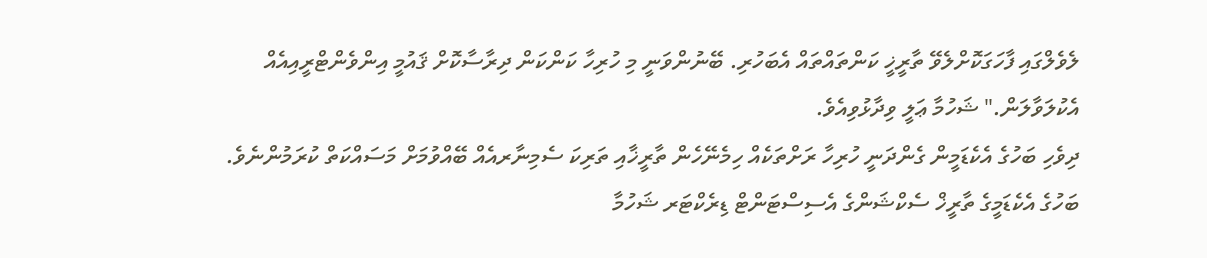ލެވެލްގައި ފާހަގަކޮށްލެވޭ ތާރީޚީ ކަންތައްތައް އެބަހުރި. ބޭނުންވަނީ މި ހުރިހާ ކަންކަން ދިރާސާކޮށް ޤައުމީ އިންވެންޓްރީއިއެއް އެކުލަވާލަން." ޝަހުމާ ޢަލީ ވިދާޅުވިއެވެ.
ދިވެހި ބަހުގެ އެކެޑަމީން ގެންދަނީ ހުރިހާ ރަށްތަކެއް ހިމެނޭހެން ތާރީޚާއި ތަރިކަ ސެމިނާރއެއް ބޭއްވުމަށް މަސައްކަތް ކުރަމުންނެވެ. ބަހުގެ އެކެޑަމީގެ ތާރީޚް ސެކްޝަންގެ އެސިސްޓަންޓް ޑިރެކްޓަރ ޝަހުމާ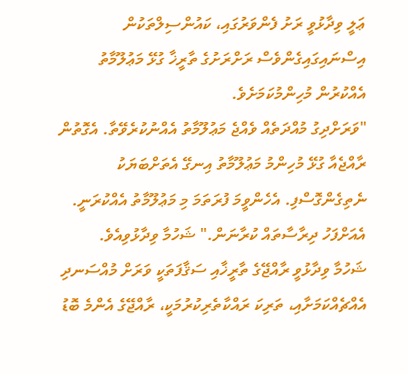ޢަލީ ވިދާޅުވީ ރަށު ފެންވަރުގައި، ކައުންސިލްތަކުން އިސްނައިގައިގެންވެސް ރަށްރަށުގެ ތާރީޚާ ގުޅޭ މަޢުލޫމާތު އެއްކުރުން މުހިންމުކަމަށެވެ.
"ވަރަށްދިގު މުއްދަތެއް ވެއްޖެ މަޢުލޫމާތު އެއްނުކުރެވޭތާ. އެގޮތުން ރާއްޖެއާ ގުޅޭ މުހިންމު މަޢުލޫމާތު އިނގޭ އެތަށްބަޔަކު ނެތިގެންގޮސްފި. އެހެންވީމަ ފުރަތަމަ މި މަޢުލޫމާތު އެއްކުރަނީ. އެއަށްފަހު ދިރާސާތައް ކުރާނަން." ޝަހުމާ ވިދާޅުވިއެވެ.
ޝަހުމާ ވިދާޅުވީ ރާއްޖޭގެ ތާރީޚާއި ސަޤާފަތަކީ ވަރަށް މުއްސަނދި އެއްޗެއްކަމަށާއި، ތަރިކަ ރައްކާތެރިކުރުމަކީ، ރާއްޖޭގެ އެންމެ ބޮޑު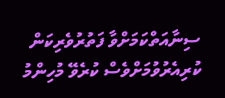ސިނާއަތްކަމަށްވާ ފަތުރުވެރިކަން ކުރިއެރުވުމަށްވެސް ކުރެވޭ މުހިންމު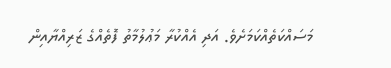މަސައްކަތެއްކަމަށެވެ. އަދި އެއްކުރާ މަޢުލުމާތު ފޮތެއްގެ ޒަރިއްޔާއިން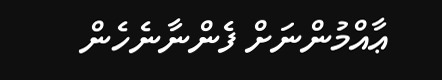ޢާއްމުންނަށް ފެންނާނެހެން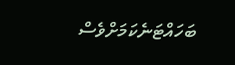ބަހައްޓަނެކަމަށްވެސް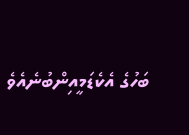ބަހުގެ އެކެޑަމީއިންބުނެއެވެ